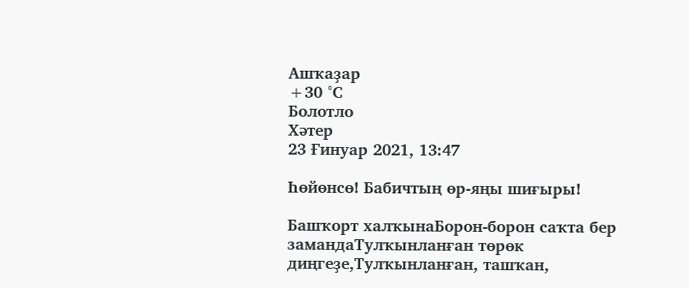Ашҡаҙар
+30 °С
Болотло
Хәтер
23 Ғинуар 2021, 13:47

Һөйөнсө! Бабичтың өр-яңы шиғыры!

Башҡорт халҡынаБорон-борон саҡта бер замандаТулҡынланған төрөк диңгеҙе,Тулҡынланған, ташҡан,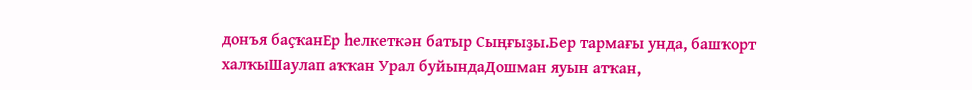донъя баҫҡанЕр һелкеткән батыр Сыңғыҙы.Бер тармағы унда, башҡорт халҡыШаулап аҡҡан Урал буйындаДошман яуын атҡан,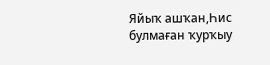Яйыҡ ашҡан,Һис булмаған ҡурҡыу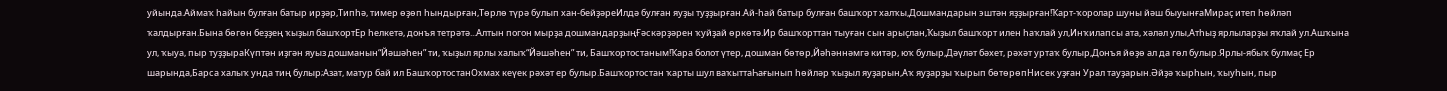уйында.Аймаҡ һайын булған батыр ирҙәр,Типһә, тимер өҙөп һындырған,Төрлө түрә булып хан-бейҙәреИлдә булған яуҙы туҙҙырған.Ай-һай батыр булған башҡорт халҡы,Дошмандарын эштән яҙҙырған!Ҡарт-ҡоролар шуны йәш быуынғаМираҫ итеп һөйләп ҡалдырған.Бына бөгөн беҙҙең ҡыҙыл башҡортЕр һелкетә, донъя тетрәтә...Алтын погон мырҙа дошмандарҙыңҒәскәрҙәрен ҡуйҙай өркөтә.Ир башҡорттан тыуған сын арыҫлан,Ҡыҙыл башҡорт илен һаҡлай ул,Инҡилапсы ата, хәләл улы,Атһыҙ ярлыларҙы яҡлай ул.Ашҡына ул, ҡыуа, пыр туҙҙыраКүптән иҙгән яуыз дошманын“Йәшәһен” ти, ҡыҙыл ярлы халыҡ“Йәшәһен” ти, Башҡортостаным!Ҡара болот үтер, дошман бөтөр,Йәһәннәмгә китәр, юҡ булыр,Дәүләт бәхет, рәхәт уртаҡ булыр,Донъя йөҙө ал да гөл булыр.Ярлы-ябыҡ булмаҫ Ер шарында,Барса халыҡ унда тиң булыр;Азат, матур бай ил БашҡортостанОхмах кеүек рәхәт ер булыр.Башҡортостан ҡарты шул ваҡыттаҺағынып һөйләр ҡыҙыл яуҙарын,Аҡ яуҙарҙы ҡырып бөтөрөпНисек уҙған Урал тауҙарын.Әйҙә ҡырһын, ҡыуһын, пыр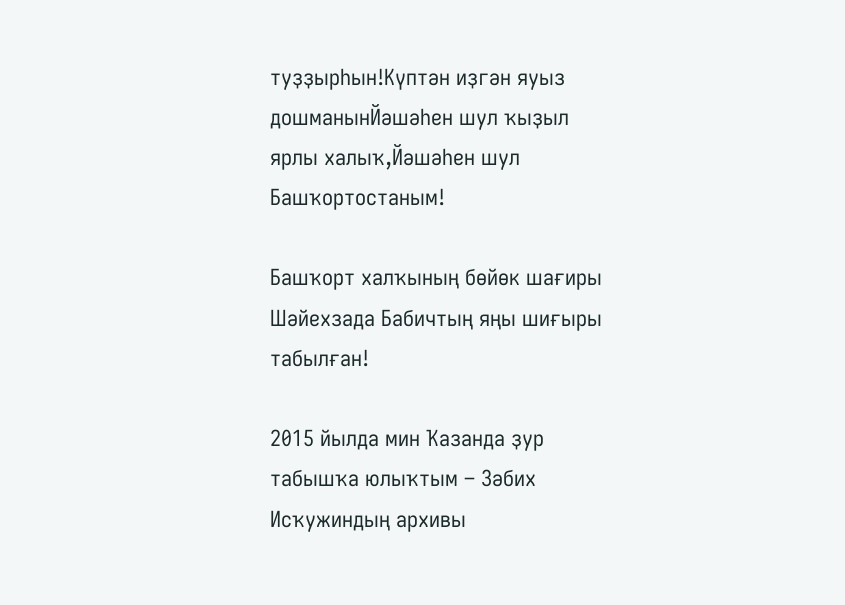туҙҙырһын!Күптән иҙгән яуыз дошманынЙәшәһен шул ҡыҙыл ярлы халыҡ,Йәшәһен шул Башҡортостаным!

Башҡорт халҡының бөйөк шағиры Шәйехзада Бабичтың яңы шиғыры табылған!

2015 йылда мин Ҡазанда ҙур табышҡа юлыҡтым – Зәбих Исҡужиндың архивы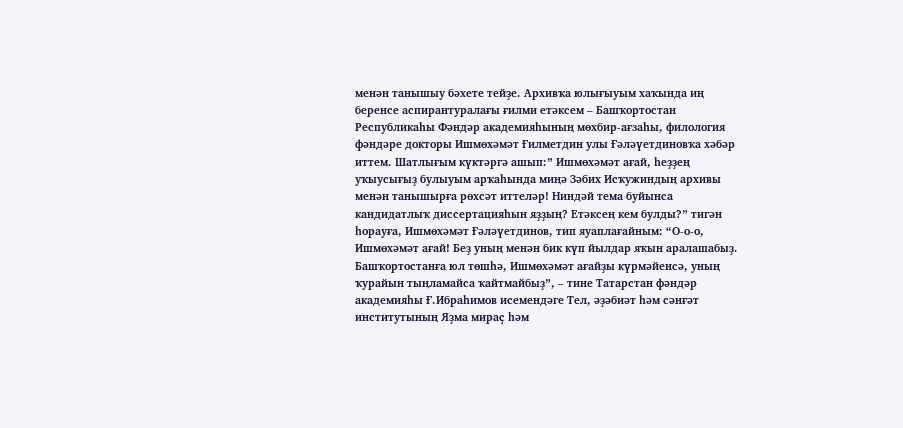менән танышыу бәхете тейҙе. Архивҡа юлығыуым хаҡында иң беренсе аспирантуралағы ғилми етәксем – Башҡортостан Республикаһы Фәндәр академияһының мөхбир-ағзаһы, филология фәндәре докторы Ишмөхәмәт Ғилметдин улы Ғәләүетдиновҡа хәбәр иттем. Шатлығым күктәргә ашып:” Ишмөхәмәт ағай, һеҙҙең уҡыусығыҙ булыуым арҡаһында миңә Зәбих Исҡужиндың архивы менән танышырға рөхсәт иттеләр! Ниндәй тема буйынса кандидатлыҡ диссертацияһын яҙҙың? Етәксең кем булды?” тигән һорауға, Ишмөхәмәт Ғәләүетдинов, тип яуаплағайным: “О-о-о, Ишмөхәмәт ағай! Беҙ уның менән бик күп йылдар яҡын аралашабыҙ. Башҡортостанға юл төшһә, Ишмөхәмәт ағайҙы күрмәйенсә, уның ҡурайын тыңламайса ҡайтмайбыҙ”, – тине Татарстан фәндәр академияһы Ғ.Ибраһимов исемендәге Тел, әҙәбиәт һәм сәнғәт институтының Яҙма мираҫ һәм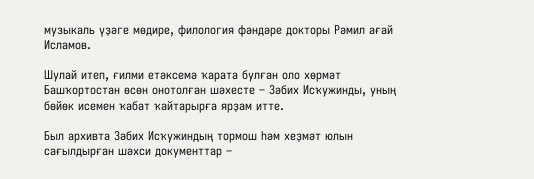музыкаль үҙәге мөдире, филология фәндәре докторы Рәмил ағай Исламов.

Шулай итеп, ғилми етәксемә ҡарата булған оло хөрмәт Башҡортостан өсөн онотолған шәхесте – Зәбих Исҡужинды, уның бөйөк исемен ҡабат ҡайтарырға ярҙам итте.

Был архивта Зәбих Исҡужиндың тормош һәм хеҙмәт юлын сағылдырған шәхси документтар –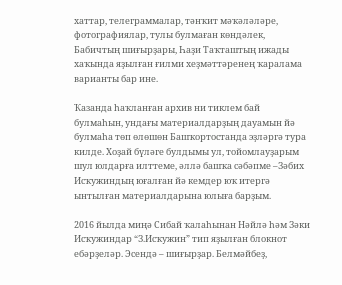хаттар, телеграммалар, тәнҡит мәҡәләләре, фотографиялар, тулы булмаған көндәлек, Бабичтың шиғырҙары, Һаҙи Таҡташтың ижады хаҡында яҙылған ғилми хеҙмәттәренең ҡаралама варианты бар ине.

Ҡазанда һаҡланған архив ни тиклем бай булмаһын, ундағы материалдарҙың дауамын йә булмаһа төп өлөшөн Башҡортостанда эҙләргә тура килде. Хоҙай бүләге булдымы ул, тойомлауҙарым шул юлдарға илттеме, әллә башҡа сәбәпме –Зәбих Исҡужиндың юғалған йә кемдер юҡ итергә ынтылған материалдарына юлыға барҙым.

2016 йылда миңә Сибай ҡалаһынан Нәйлә һәм Зәки Исҡужиндар “З.Исҡужин” тип яҙылған блокнот ебәрҙеләр. Эсендә – шиғырҙар. Белмәйбеҙ,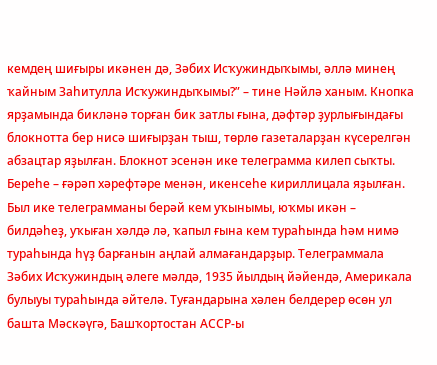кемдең шиғыры икәнен дә, Зәбих Исҡужиндыҡымы, әллә минең ҡайным Заһитулла Исҡужиндыҡымы?” – тине Нәйлә ханым. Кнопка ярҙамында бикләнә торған бик затлы ғына, дәфтәр ҙурлығындағы блокнотта бер нисә шиғырҙан тыш, төрлө газеталарҙан күсерелгән абзацтар яҙылған. Блокнот эсенән ике телеграмма килеп сыҡты. Береһе – ғәрәп хәрефтәре менән, икенсеһе кириллицала яҙылған. Был ике телеграмманы берәй кем уҡынымы, юҡмы икән – билдәһеҙ, уҡыған хәлдә лә, ҡапыл ғына кем тураһында һәм нимә тураһында һүҙ барғанын аңлай алмағандарҙыр. Телеграммала Зәбих Исҡужиндың әлеге мәлдә, 1935 йылдың йәйендә, Америкала булыуы тураһында әйтелә. Туғандарына хәлен белдерер өсөн ул башта Мәскәүгә, Башҡортостан АССР-ы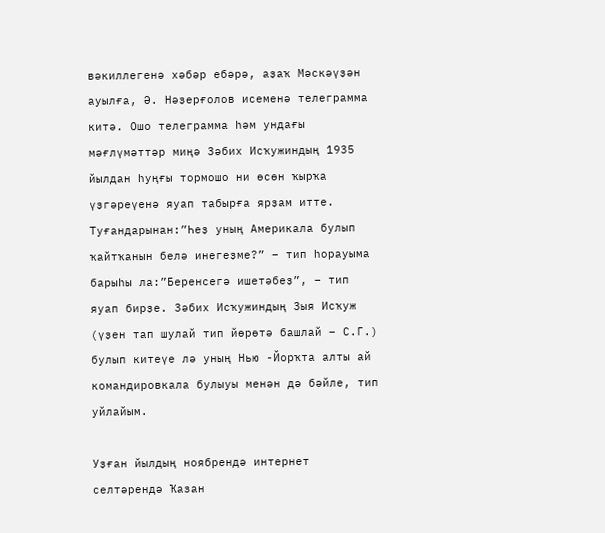вәкиллегенә хәбәр ебәрә, аҙаҡ Мәскәүҙән ауылға, Ә. Нәҙерғолов исеменә телеграмма китә. Ошо телеграмма һәм ундағы мәғлүмәттәр миңә Зәбих Исҡужиндың 1935 йылдан һуңғы тормошо ни өсөн ҡырҡа үҙгәреүенә яуап табырға ярҙам итте. Туғандарынан:”Һеҙ уның Америкала булып ҡайтҡанын белә инегеҙме?” – тип һорауыма барыһы ла:”Беренсегә ишетәбеҙ”, – тип яуап бирҙе. Зәбих Исҡужиндың Зыя Исҡуж (үҙен тап шулай тип йөрөтә башлай – С.Г.) булып китеүе лә уның Нью -Йорҡта алты ай командировкала булыуы менән дә бәйле, тип уйлайым.

Уҙған йылдың ноябрендә интернет селтәрендә Ҡазан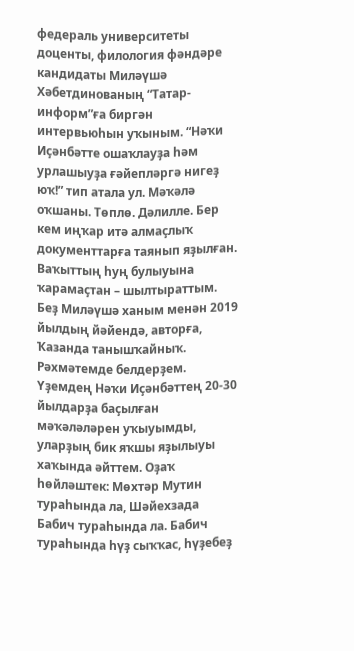федераль университеты доценты, филология фәндәре кандидаты Миләүшә Хәбетдинованың “Татар-информ”ға биргән интервьюһын уҡыным. “Нәҡи Иҫәнбәтте ошаҡлауҙа һәм урлашыуҙа ғәйепләргә нигеҙ юҡ!” тип атала ул. Мәҡәлә оҡшаны. Төплө. Дәлилле. Бер кем иңҡар итә алмаҫлыҡ документтарға таянып яҙылған. Ваҡыттың һуң булыуына ҡарамаҫтан – шылтыраттым. Беҙ Миләүшә ханым менән 2019 йылдың йәйендә, авторға, Ҡазанда танышҡайныҡ. Рәхмәтемде белдерҙем. Үҙемдең Нәҡи Иҫәнбәттең 20-30 йылдарҙа баҫылған мәҡәләләрен уҡыуымды, уларҙың бик яҡшы яҙылыуы хаҡында әйттем. Оҙаҡ һөйләштек: Мөхтәр Мутин тураһында ла, Шәйехзада Бабич тураһында ла. Бабич тураһында һүҙ сыҡҡас, һүҙебеҙ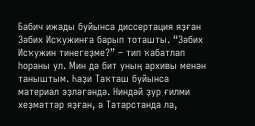Бабич ижады буйынса диссертация яҙған Зәбих Исҡужинға барып тоташты. “Зәбих Исҡужин тинегеҙме?” – тип ҡабатлап һораны ул. Мин дә бит уның архивы менән таныштым. Һаҙи Таҡташ буйынса материал эҙләгәндә. Ниндәй ҙур ғилми хеҙмәттәр яҙған, ә Татарстанда ла,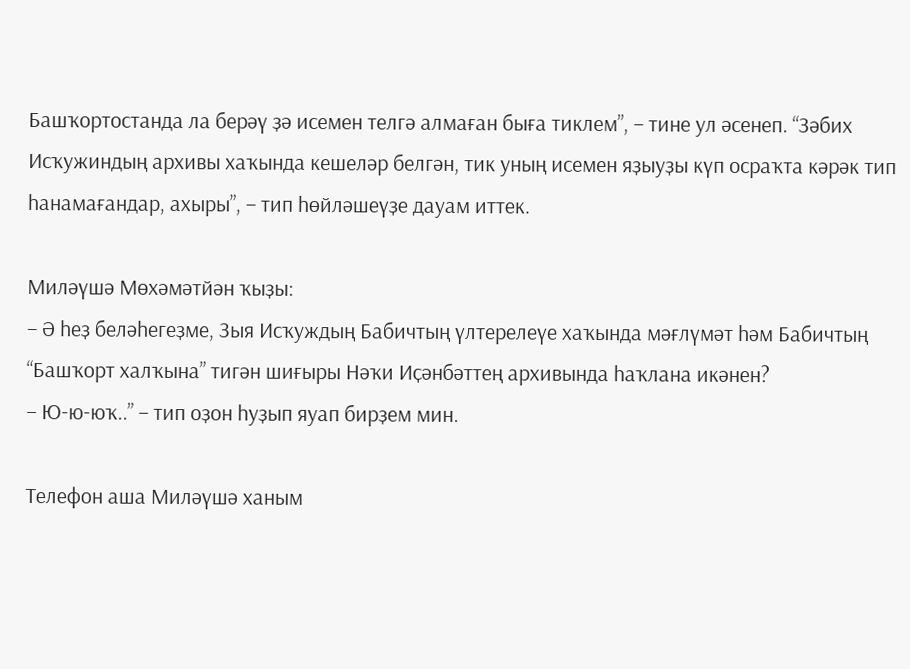Башҡортостанда ла берәү ҙә исемен телгә алмаған быға тиклем”, – тине ул әсенеп. “Зәбих Исҡужиндың архивы хаҡында кешеләр белгән, тик уның исемен яҙыуҙы күп осраҡта кәрәк тип һанамағандар, ахыры”, – тип һөйләшеүҙе дауам иттек.

Миләүшә Мөхәмәтйән ҡыҙы:
– Ә һеҙ беләһегеҙме, Зыя Исҡуждың Бабичтың үлтерелеүе хаҡында мәғлүмәт һәм Бабичтың “Башҡорт халҡына” тигән шиғыры Нәҡи Иҫәнбәттең архивында һаҡлана икәнен?
– Ю-ю-юҡ..” – тип оҙон һуҙып яуап бирҙем мин.

Телефон аша Миләүшә ханым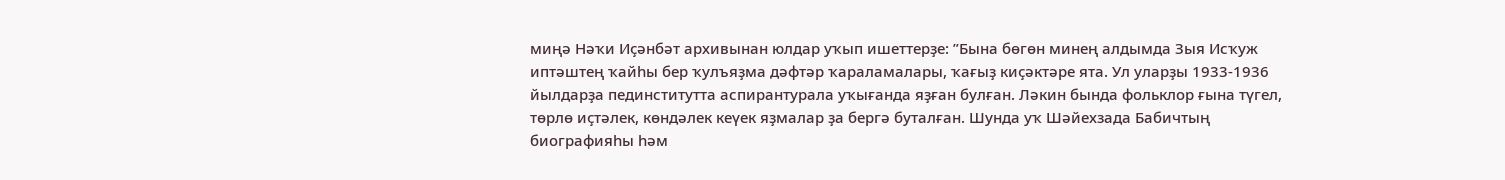миңә Нәҡи Иҫәнбәт архивынан юлдар уҡып ишеттерҙе: ”Бына бөгөн минең алдымда Зыя Исҡуж иптәштең ҡайһы бер ҡулъяҙма дәфтәр ҡараламалары, ҡағыҙ киҫәктәре ята. Ул уларҙы 1933-1936 йылдарҙа пединститутта аспирантурала уҡығанда яҙған булған. Ләкин бында фольклор ғына түгел, төрлө иҫтәлек, көндәлек кеүек яҙмалар ҙа бергә буталған. Шунда уҡ Шәйехзада Бабичтың биографияһы һәм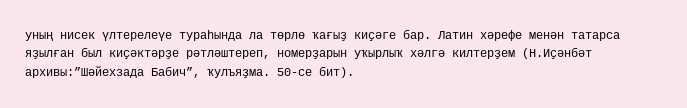уның нисек үлтерелеүе тураһында ла төрлө ҡағыҙ киҫәге бар. Латин хәрефе менән татарса яҙылған был киҫәктәрҙе рәтләштереп, номерҙарын уҡырлыҡ хәлгә килтерҙем (Н.Иҫәнбәт архивы:”Шәйехзада Бабич”, ҡулъяҙма. 50-се бит).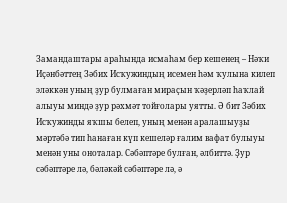Замандаштары араһында исмаһам бер кешенең – Нәҡи Иҫәнбәттең Зәбих Исҡужиндың исемен һәм ҡулына килеп эләккән уның ҙур булмаған мираҫын ҡәҙерләп һаҡлай алыуы миндә ҙур рәхмәт тойғолары уятты. Ә бит Зәбих Исҡужинды яҡшы белеп, уның менән аралашыуҙы мәртәбә тип һанаған күп кешеләр ғалим вафат булыуы менән уны оноталар. Сәбәптәре булған, әлбиттә. Ҙур сәбәптәре лә, бәләкәй сәбәптәре лә, ә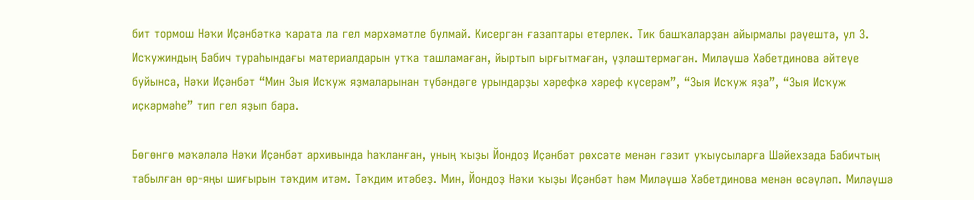бит тормош Нәҡи Иҫәнбәткә ҡарата ла гел мәрхәмәтле булмай. Кисергән ғазаптары етерлек. Тик башҡаларҙан айырмалы рәүештә, ул З. Исҡужиндың Бабич тураһындағы материалдарын утҡа ташламаған, йыртып ырғытмаған, үҙләштермәгән. Миләүшә Хәбетдинова әйтеүе буйынса, Нәҡи Иҫәнбәт “Мин Зыя Исҡуж яҙмаларынан түбәндәге урындарҙы хәрефкә хәреф күсерәм”, “Зыя Исҡуж яҙа”, “Зыя Исҡуж иҫкәрмәһе” тип гел яҙып бара.

Бөгөнгө мәҡәләлә Нәҡи Иҫәнбәт архивында һаҡланған, уның ҡыҙы Йондоҙ Иҫәнбәт рөхсәте менән гәзит уҡыусыларға Шәйехзада Бабичтың табылған өр-яңы шиғырын тәҡдим итәм. Тәҡдим итәбеҙ. Мин, Йондоҙ Нәҡи ҡыҙы Иҫәнбәт һәм Миләүшә Хәбетдинова менән өсәүләп. Миләүшә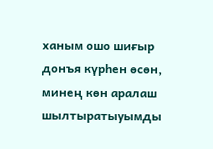ханым ошо шиғыр донъя күрһен өсөн, минең көн аралаш шылтыратыуымды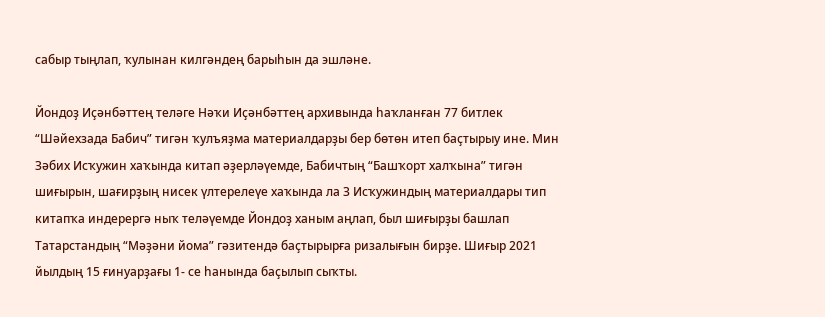сабыр тыңлап, ҡулынан килгәндең барыһын да эшләне.

Йондоҙ Иҫәнбәттең теләге Нәҡи Иҫәнбәттең архивында һаҡланған 77 битлек “Шәйехзада Бабич” тигән ҡулъяҙма материалдарҙы бер бөтөн итеп баҫтырыу ине. Мин Зәбих Исҡужин хаҡында китап әҙерләүемде, Бабичтың “Башҡорт халҡына” тигән шиғырын, шағирҙың нисек үлтерелеүе хаҡында ла З Исҡужиндың материалдары тип китапҡа индерергә ныҡ теләүемде Йондоҙ ханым аңлап, был шиғырҙы башлап Татарстандың “Мәҙәни йома” гәзитендә баҫтырырға ризалығын бирҙе. Шиғыр 2021 йылдың 15 ғинуарҙағы 1- се һанында баҫылып сыҡты.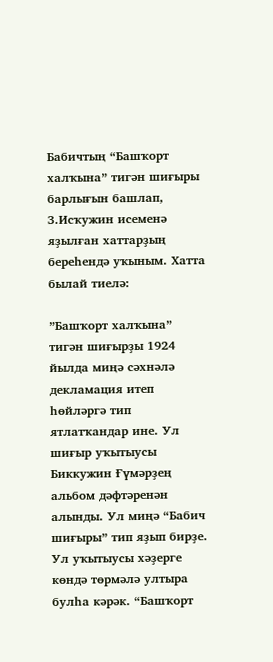Бабичтың “Башҡорт халҡына” тигән шиғыры барлығын башлап, З.Исҡужин исеменә яҙылған хаттарҙың береһендә уҡыным. Хатта былай тиелә:

”Башҡорт халҡына” тигән шиғырҙы 1924 йылда миңә сәхнәлә декламация итеп һөйләргә тип ятлатҡандар ине. Ул шиғыр уҡытыусы Биккужин Ғүмәрҙең альбом дәфтәренән алынды. Ул миңә “Бабич шиғыры” тип яҙып бирҙе. Ул уҡытыусы хәҙерге көндә төрмәлә ултыра булһа кәрәк. “Башҡорт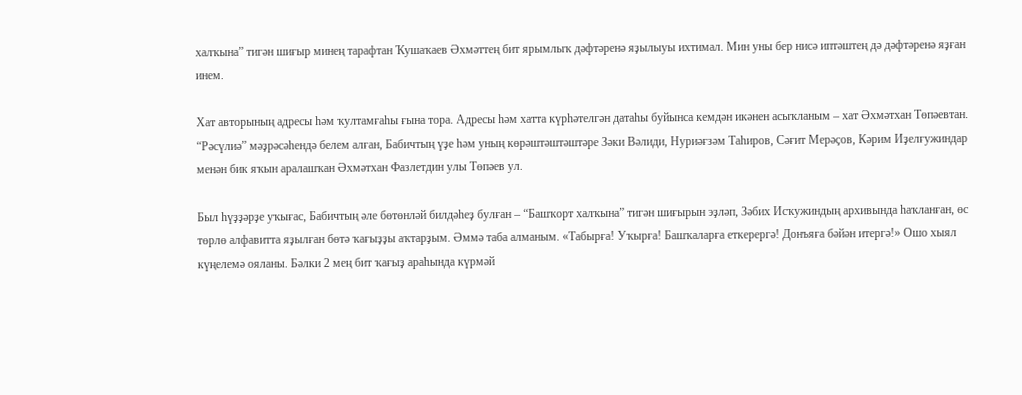халҡына” тигән шиғыр минең тарафтан Ҡушаҡаев Әхмәттең бит ярымлыҡ дәфтәренә яҙылыуы ихтимал. Мин уны бер нисә иптәштең дә дәфтәренә яҙған инем.

Хат авторының адресы һәм ҡултамғаһы ғына тора. Адресы һәм хатта күрһәтелгән датаһы буйынса кемдән икәнен асыҡланым – хат Әхмәтхан Төпәевтан. “Рәсүлиә” мәҙрәсәһендә белем алған, Бабичтың үҙе һәм уның көрәштәштәштәре Зәки Вәлиди, Нуриәғзәм Таһиров, Сәғит Мерәҫов, Кәрим Иҙелғужиндар менән бик яҡын аралашҡан Әхмәтхан Фазлетдин улы Төпәев ул.

Был һүҙҙәрҙе уҡығас, Бабичтың әле бөтөнләй билдәһеҙ булған – “Башҡорт халҡына” тигән шиғырын эҙләп, Зәбих Исҡужиндың архивында һаҡланған, өс төрлө алфавитта яҙылған бөтә ҡағыҙҙы аҡтарҙым. Әммә таба алманым. «Табырға! Уҡырға! Башҡаларға еткерергә! Донъяға бәйән итергә!» Ошо хыял күңелемә ояланы. Бәлки 2 мең бит ҡағыҙ араһында күрмәй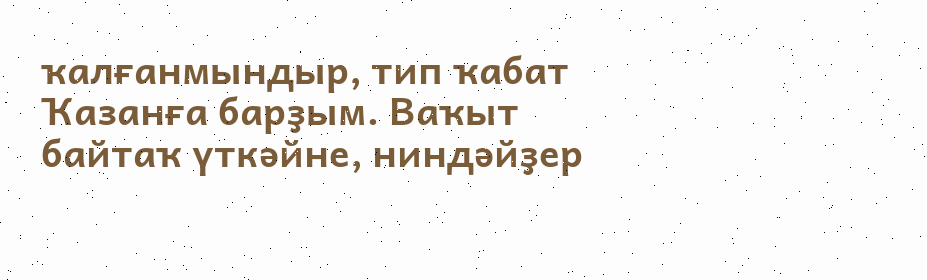ҡалғанмындыр, тип ҡабат Ҡазанға барҙым. Ваҡыт байтаҡ үткәйне, ниндәйҙер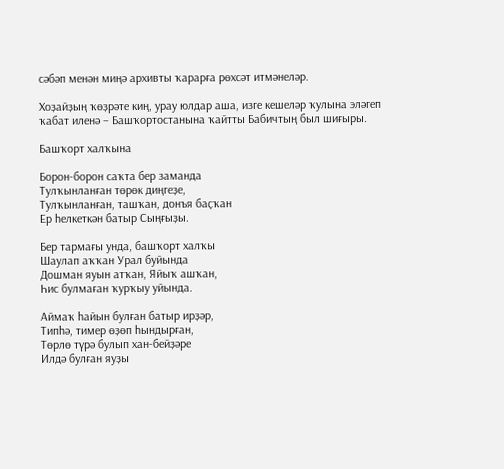сәбәп менән миңә архивты ҡарарға рөхсәт итмәнеләр.

Хоҙайҙың ҡөҙрәте киң, урау юлдар аша, изге кешеләр ҡулына эләгеп ҡабат иленә – Башҡортостанына ҡайтты Бабичтың был шиғыры.

Башҡорт халҡына

Борон-борон саҡта бер заманда
Тулҡынланған төрөк диңгеҙе,
Тулҡынланған, ташҡан, донъя баҫҡан
Ер һелкеткән батыр Сыңғыҙы.

Бер тармағы унда, башҡорт халҡы
Шаулап аҡҡан Урал буйында
Дошман яуын атҡан, Яйыҡ ашҡан,
Һис булмаған ҡурҡыу уйында.

Аймаҡ һайын булған батыр ирҙәр,
Типһә, тимер өҙөп һындырған,
Төрлө түрә булып хан-бейҙәре
Илдә булған яуҙы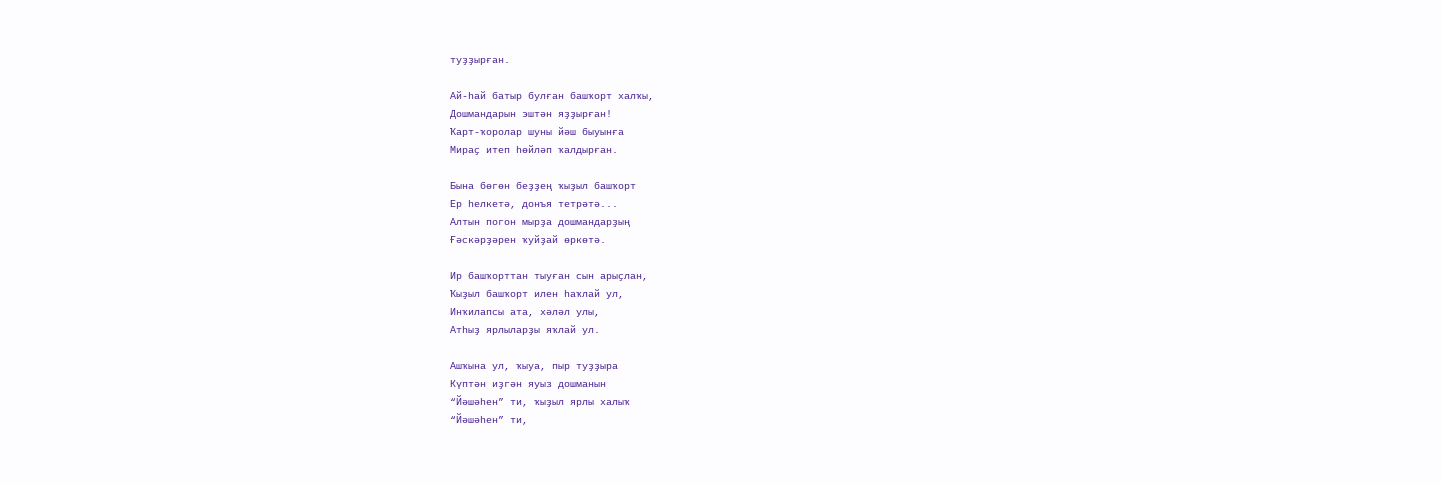туҙҙырған.

Ай-һай батыр булған башҡорт халҡы,
Дошмандарын эштән яҙҙырған!
Ҡарт-ҡоролар шуны йәш быуынға
Мираҫ итеп һөйләп ҡалдырған.

Бына бөгөн беҙҙең ҡыҙыл башҡорт
Ер һелкетә, донъя тетрәтә...
Алтын погон мырҙа дошмандарҙың
Ғәскәрҙәрен ҡуйҙай өркөтә.

Ир башҡорттан тыуған сын арыҫлан,
Ҡыҙыл башҡорт илен һаҡлай ул,
Инҡилапсы ата, хәләл улы,
Атһыҙ ярлыларҙы яҡлай ул.

Ашҡына ул, ҡыуа, пыр туҙҙыра
Күптән иҙгән яуыз дошманын
“Йәшәһен” ти, ҡыҙыл ярлы халыҡ
“Йәшәһен” ти,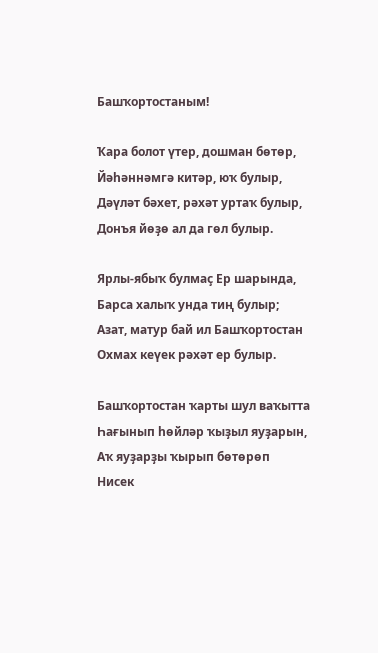Башҡортостаным!

Ҡара болот үтер, дошман бөтөр,
Йәһәннәмгә китәр, юҡ булыр,
Дәүләт бәхет, рәхәт уртаҡ булыр,
Донъя йөҙө ал да гөл булыр.

Ярлы-ябыҡ булмаҫ Ер шарында,
Барса халыҡ унда тиң булыр;
Азат, матур бай ил Башҡортостан
Охмах кеүек рәхәт ер булыр.

Башҡортостан ҡарты шул ваҡытта
Һағынып һөйләр ҡыҙыл яуҙарын,
Аҡ яуҙарҙы ҡырып бөтөрөп
Нисек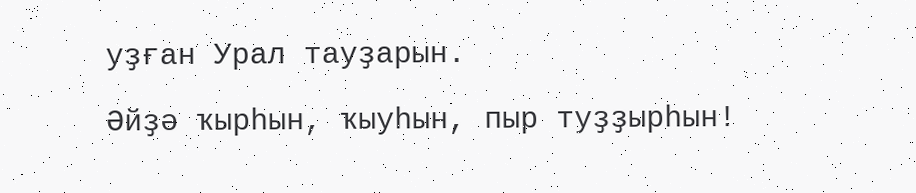уҙған Урал тауҙарын.

Әйҙә ҡырһын, ҡыуһын, пыр туҙҙырһын!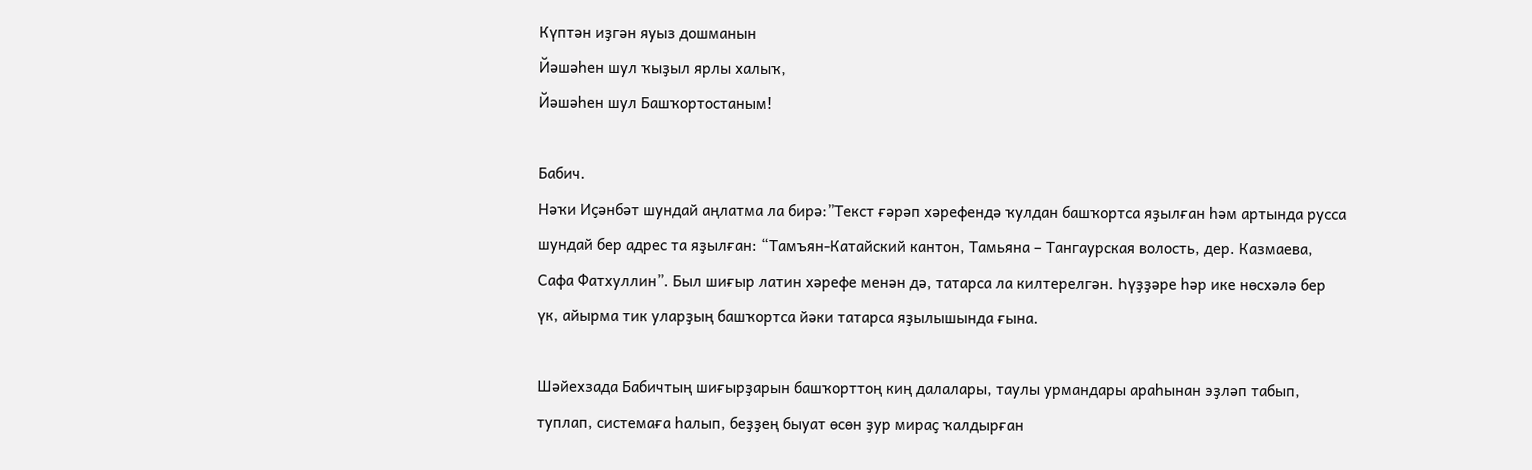Күптән иҙгән яуыз дошманын
Йәшәһен шул ҡыҙыл ярлы халыҡ,
Йәшәһен шул Башҡортостаным!

Бабич.
Нәҡи Иҫәнбәт шундай аңлатма ла бирә:”Текст ғәрәп хәрефендә ҡулдан башҡортса яҙылған һәм артында русса шундай бер адрес та яҙылған: “Тамъян-Катайский кантон, Тамьяна – Тангаурская волость, дер. Казмаева, Сафа Фатхуллин”. Был шиғыр латин хәрефе менән дә, татарса ла килтерелгән. Һүҙҙәре һәр ике нөсхәлә бер үк, айырма тик уларҙың башҡортса йәки татарса яҙылышында ғына.

Шәйехзада Бабичтың шиғырҙарын башҡорттоң киң далалары, таулы урмандары араһынан эҙләп табып, туплап, системаға һалып, беҙҙең быуат өсөн ҙур мираҫ ҡалдырған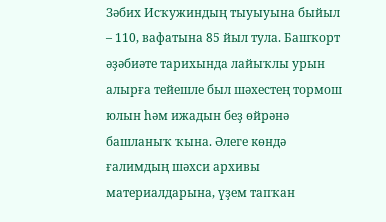Зәбих Исҡужиндың тыуыуына быйыл – 110, вафатына 85 йыл тула. Башҡорт әҙәбиәте тарихында лайыҡлы урын алырға тейешле был шәхестең тормош юлын һәм ижадын беҙ өйрәнә башланыҡ ҡына. Әлеге көндә ғалимдың шәхси архивы материалдарына, үҙем тапҡан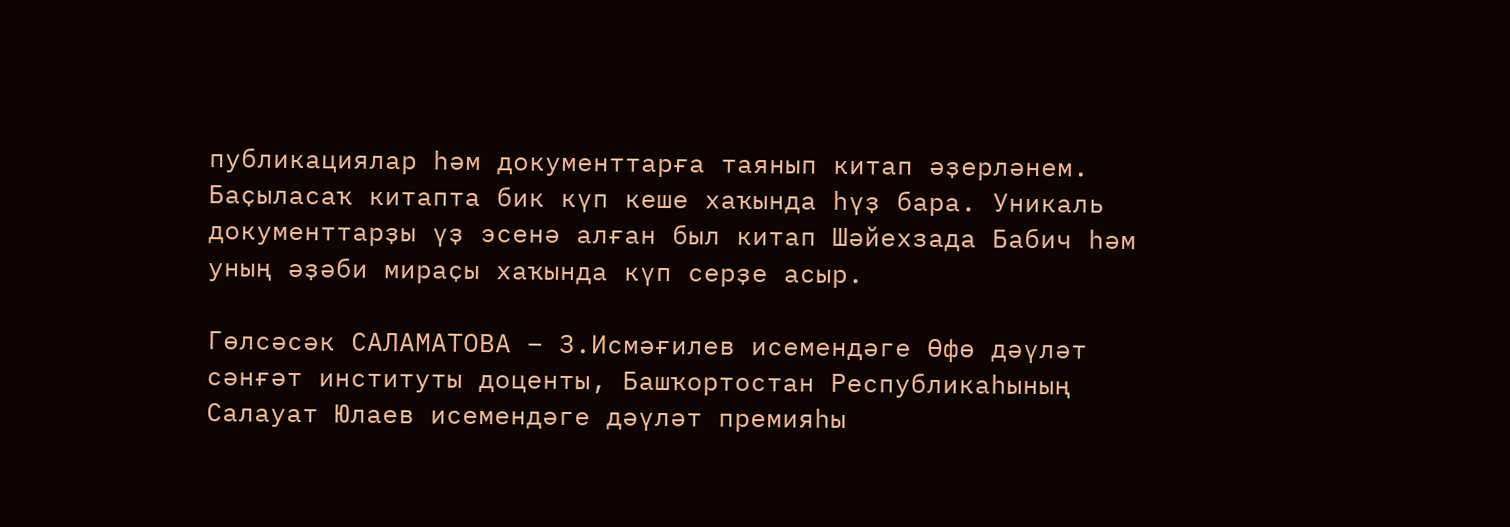публикациялар һәм документтарға таянып китап әҙерләнем. Баҫыласаҡ китапта бик күп кеше хаҡында һүҙ бара. Уникаль документтарҙы үҙ эсенә алған был китап Шәйехзада Бабич һәм уның әҙәби мираҫы хаҡында күп серҙе асыр.

Гөлсәсәк САЛАМАТОВА – З.Исмәғилев исемендәге Өфө дәүләт сәнғәт институты доценты, Башҡортостан Республикаһының Салауат Юлаев исемендәге дәүләт премияһы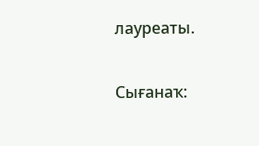лауреаты.

Сығанаҡ: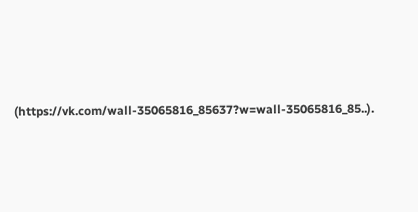(https://vk.com/wall-35065816_85637?w=wall-35065816_85..).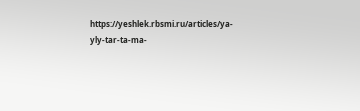https://yeshlek.rbsmi.ru/articles/ya-yly-tar-ta-ma-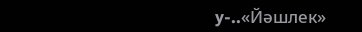y-..«Йәшлек»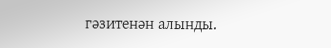гәзитенән алынды.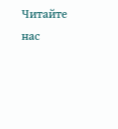Читайте нас